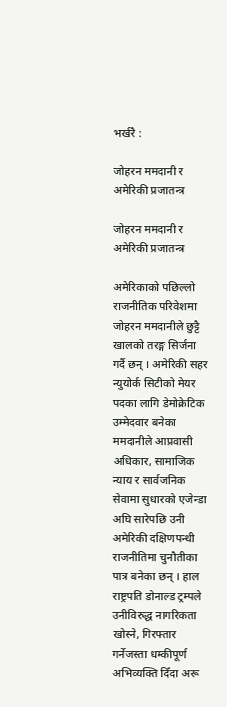भर्खरै :

जोहरन ममदानी र अमेरिकी प्रजातन्त्र

जोहरन ममदानी र अमेरिकी प्रजातन्त्र

अमेरिकाको पछिल्लो राजनीतिक परिवेशमा जोहरन ममदानीले छुट्टै खालको तरङ्ग सिर्जना गर्दै छन् । अमेरिकी सहर न्युयोर्क सिटीको मेयर पदका लागि डेमोक्रेटिक उम्मेदवार बनेका ममदानीले आप्रवासी अधिकार, सामाजिक न्याय र सार्वजनिक सेवामा सुधारको एजेन्डा अघि सारेपछि उनी अमेरिकी दक्षिणपन्थी राजनीतिमा चुनौतीका पात्र बनेका छन् । हाल राष्ट्रपति डोनाल्ड ट्रम्पले उनीविरुद्ध नागरिकता खोस्ने, गिरफ्तार गर्नेजस्ता धम्कीपूर्ण अभिव्यक्ति दिँदा अरू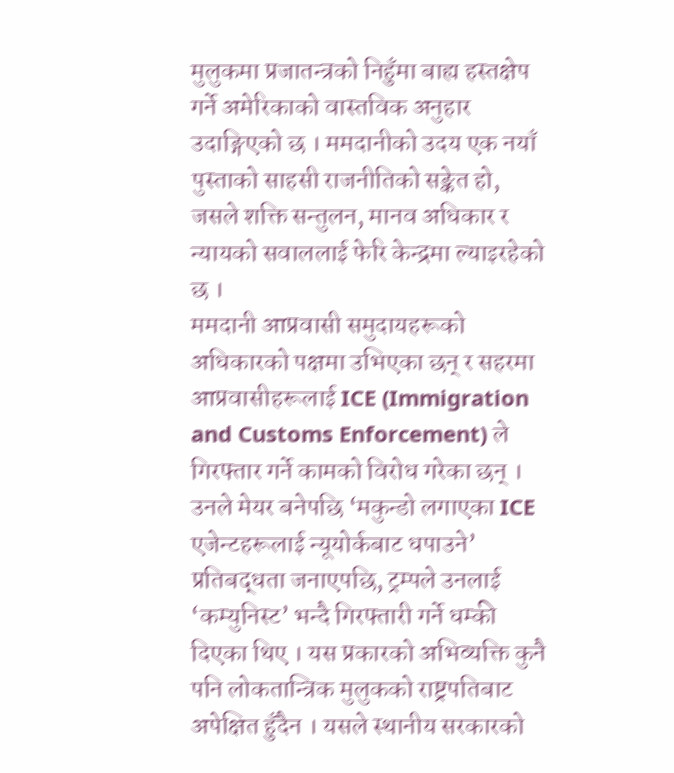मुलुकमा प्रजातन्त्रको निहुँमा बाह्य हस्तक्षेप गर्ने अमेरिकाको वास्तविक अनुहार उदाङ्गिएको छ । ममदानीको उदय एक नयाँ पुस्ताको साहसी राजनीतिको सङ्केत हो, जसले शक्ति सन्तुलन, मानव अधिकार र न्यायको सवाललाई फेरि केन्द्रमा ल्याइरहेको छ ।
ममदानी आप्रवासी समुदायहरूको अधिकारको पक्षमा उभिएका छन् र सहरमा आप्रवासीहरूलाई ICE (Immigration and Customs Enforcement) ले गिरफ्तार गर्ने कामको विरोध गरेका छन् । उनले मेयर बनेपछि ‘मकुन्डो लगाएका ICE एजेन्टहरूलाई न्यूयोर्कबाट धपाउने’ प्रतिबद्धता जनाएपछि, ट्रम्पले उनलाई ‘कम्युनिस्ट’ भन्दै गिरफ्तारी गर्ने धम्की दिएका थिए । यस प्रकारको अभिव्यक्ति कुनै पनि लोकतान्त्रिक मुलुकको राष्ट्रपतिबाट अपेक्षित हुँदैन । यसले स्थानीय सरकारको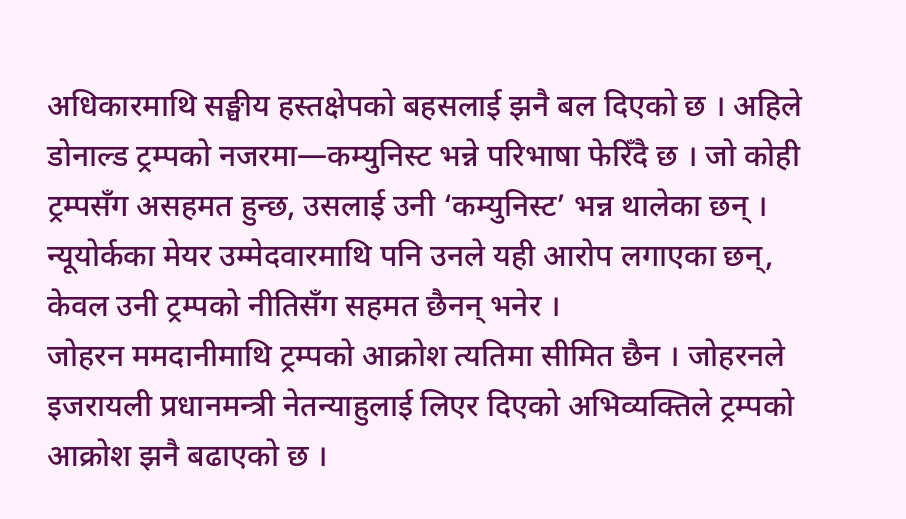अधिकारमाथि सङ्घीय हस्तक्षेपको बहसलाई झनै बल दिएको छ । अहिले डोनाल्ड ट्रम्पको नजरमा—कम्युनिस्ट भन्ने परिभाषा फेरिँदै छ । जो कोही ट्रम्पसँग असहमत हुन्छ, उसलाई उनी ‘कम्युनिस्ट’ भन्न थालेका छन् । न्यूयोर्कका मेयर उम्मेदवारमाथि पनि उनले यही आरोप लगाएका छन्, केवल उनी ट्रम्पको नीतिसँग सहमत छैनन् भनेर ।
जोहरन ममदानीमाथि ट्रम्पको आक्रोश त्यतिमा सीमित छैन । जोहरनले इजरायली प्रधानमन्त्री नेतन्याहुलाई लिएर दिएको अभिव्यक्तिले ट्रम्पको आक्रोश झनै बढाएको छ ।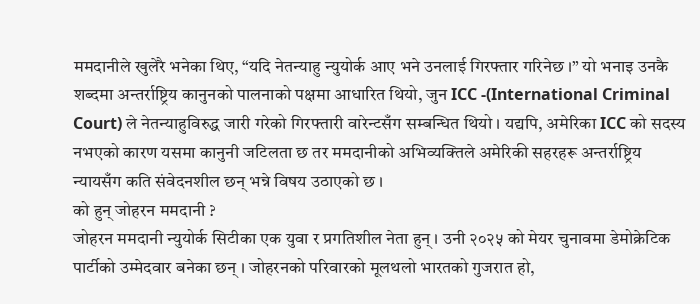ममदानीले खुलेरै भनेका थिए, “यदि नेतन्याहु न्युयोर्क आए भने उनलाई गिरफ्तार गरिनेछ ।” यो भनाइ उनकै शब्दमा अन्तर्राष्ट्रिय कानुनको पालनाको पक्षमा आधारित थियो, जुन ICC -(International Criminal Court) ले नेतन्याहुविरुद्ध जारी गरेको गिरफ्तारी वारेन्टसँग सम्बन्धित थियो । यद्यपि, अमेरिका ICC को सदस्य नभएको कारण यसमा कानुनी जटिलता छ तर ममदानीको अभिव्यक्तिले अमेरिकी सहरहरू अन्तर्राष्ट्रिय न्यायसँग कति संवेदनशील छन् भन्ने विषय उठाएको छ ।
को हुन् जोहरन ममदानी ?
जोहरन ममदानी न्युयोर्क सिटीका एक युवा र प्रगतिशील नेता हुन् । उनी २०२५ को मेयर चुनावमा डेमोक्रेटिक पार्टीको उम्मेदवार बनेका छन् । जोहरनको परिवारको मूलथलो भारतको गुजरात हो,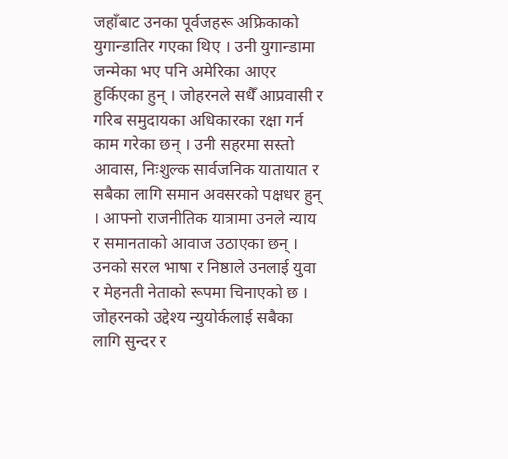जहाँबाट उनका पूर्वजहरू अफ्रिकाको युगान्डातिर गएका थिए । उनी युगान्डामा जन्मेका भए पनि अमेरिका आएर हुर्किएका हुन् । जोहरनले सधैँ आप्रवासी र गरिब समुदायका अधिकारका रक्षा गर्न काम गरेका छन् । उनी सहरमा सस्तो आवास, निःशुल्क सार्वजनिक यातायात र सबैका लागि समान अवसरको पक्षधर हुन् । आफ्नो राजनीतिक यात्रामा उनले न्याय र समानताको आवाज उठाएका छन् । उनको सरल भाषा र निष्ठाले उनलाई युवा र मेहनती नेताको रूपमा चिनाएको छ । जोहरनको उद्देश्य न्युयोर्कलाई सबैका लागि सुन्दर र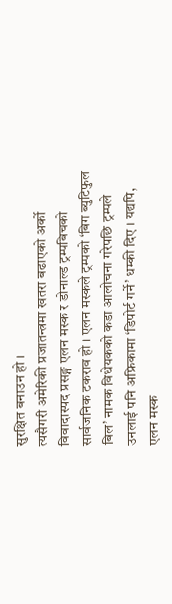सुरक्षित बनाउन हो ।
त्यसैगरी अमेरिकी प्रजातन्त्रमा खतरा बढाएको अर्को विवादास्पद प्रसङ्ग एलन मस्क र डोनाल्ड ट्रम्पबिचको सार्वजनिक टकराव हो । एलन मस्कले ट्रम्पको ‘बिग ब्युटिफुल बिल’ नामक विधेयकको कडा आलोचना गरेपछि ट्रम्पले उनलाई पनि अफ्रिकामा ‘डिपोर्ट गर्ने’ धम्की दिए । यद्यपि, एलन मस्क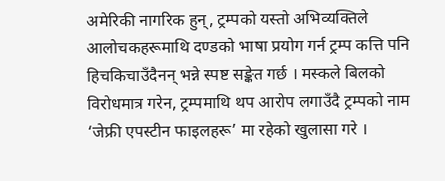अमेरिकी नागरिक हुन्, ट्रम्पको यस्तो अभिव्यक्तिले आलोचकहरूमाथि दण्डको भाषा प्रयोग गर्न ट्रम्प कत्ति पनि हिचकिचाउँदैनन् भन्ने स्पष्ट सङ्केत गर्छ । मस्कले बिलको विरोधमात्र गरेन, ट्रम्पमाथि थप आरोप लगाउँदै ट्रम्पको नाम ‘जेफ्री एपस्टीन फाइलहरू’ मा रहेको खुलासा गरे ।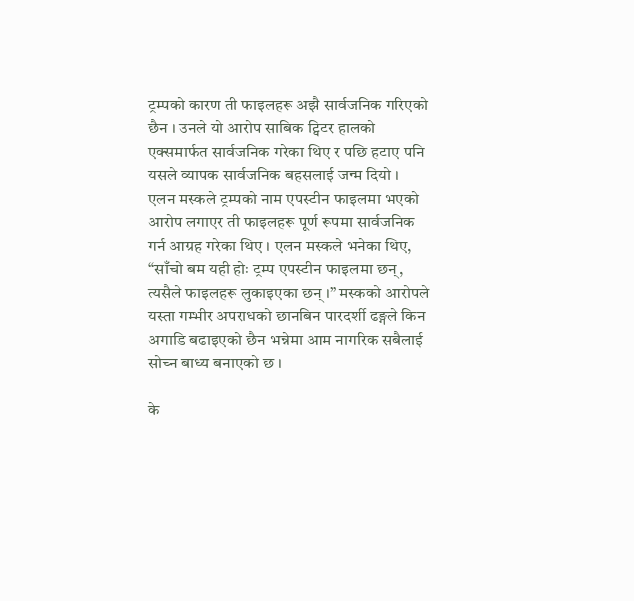ट्रम्पको कारण ती फाइलहरू अझै सार्वजनिक गरिएको छैन । उनले यो आरोप साबिक ट्विटर हालको एक्समार्फत सार्वजनिक गरेका थिए र पछि हटाए पनि यसले व्यापक सार्वजनिक बहसलाई जन्म दियो ।
एलन मस्कले ट्रम्पको नाम एपस्टीन फाइलमा भएको आरोप लगाएर ती फाइलहरू पूर्ण रूपमा सार्वजनिक गर्न आग्रह गरेका थिए । एलन मस्कले भनेका थिए, “साँचो बम यही होः ट्रम्प एपस्टीन फाइलमा छन्, त्यसैले फाइलहरू लुकाइएका छन् ।” मस्कको आरोपले यस्ता गम्भीर अपराधको छानबिन पारदर्शी ढङ्गले किन अगाडि बढाइएको छैन भन्नेमा आम नागरिक सबैलाई सोच्न बाध्य बनाएको छ ।

के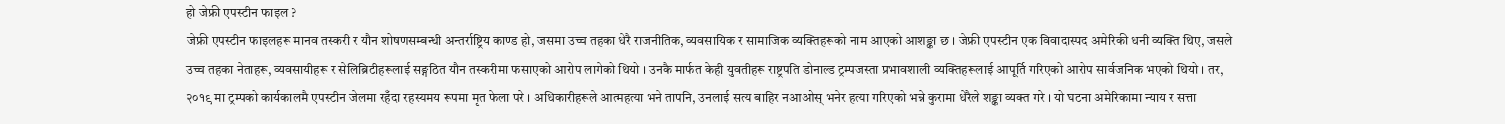हो जेफ्री एपस्टीन फाइल ?
जेफ्री एपस्टीन फाइलहरू मानव तस्करी र यौन शोषणसम्बन्धी अन्तर्राष्ट्रिय काण्ड हो, जसमा उच्च तहका धेरै राजनीतिक, व्यवसायिक र सामाजिक व्यक्तिहरूको नाम आएको आशङ्का छ । जेफ्री एपस्टीन एक विवादास्पद अमेरिकी धनी व्यक्ति थिए, जसले उच्च तहका नेताहरू, व्यवसायीहरू र सेलिब्रिटीहरूलाई सङ्गठित यौन तस्करीमा फसाएको आरोप लागेको थियो । उनकै मार्फत केही युवतीहरू राष्ट्रपति डोनाल्ड ट्रम्पजस्ता प्रभावशाली व्यक्तिहरूलाई आपूर्ति गरिएको आरोप सार्वजनिक भएको थियो । तर, २०१९ मा ट्रम्पको कार्यकालमै एपस्टीन जेलमा रहँदा रहस्यमय रूपमा मृत फेला परे । अधिकारीहरूले आत्महत्या भने तापनि, उनलाई सत्य बाहिर नआओस् भनेर हत्या गरिएको भन्ने कुरामा धेरैले शङ्का व्यक्त गरे । यो घटना अमेरिकामा न्याय र सत्ता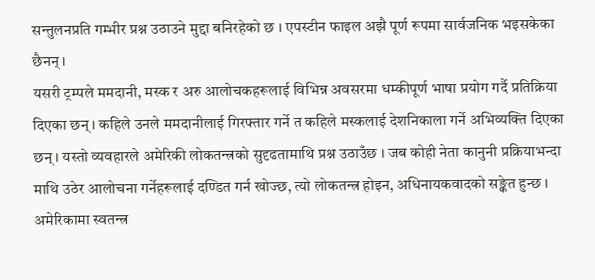सन्तुलनप्रति गम्भीर प्रश्न उठाउने मुद्दा बनिरहेको छ । एपस्टीन फाइल अझै पूर्ण रूपमा सार्वजनिक भइसकेका छैनन् ।
यसरी ट्रम्पले ममदानी, मस्क र अरु आलोचकहरूलाई विभिन्न अवसरमा धम्कीपूर्ण भाषा प्रयोग गर्दै प्रतिक्रिया दिएका छन् । कहिले उनले ममदानीलाई गिरफ्तार गर्ने त कहिले मस्कलाई देशनिकाला गर्ने अभिव्यक्ति दिएका छन् । यस्तो व्यवहारले अमेरिकी लोकतन्त्रको सुदृढतामाथि प्रश्न उठाउँछ । जब कोही नेता कानुनी प्रक्रियाभन्दा माथि उठेर आलोचना गर्नेहरूलाई दण्डित गर्न खोज्छ, त्यो लोकतन्त्र होइन, अधिनायकवादको सङ्केत हुन्छ ।
अमेरिकामा स्वतन्त्र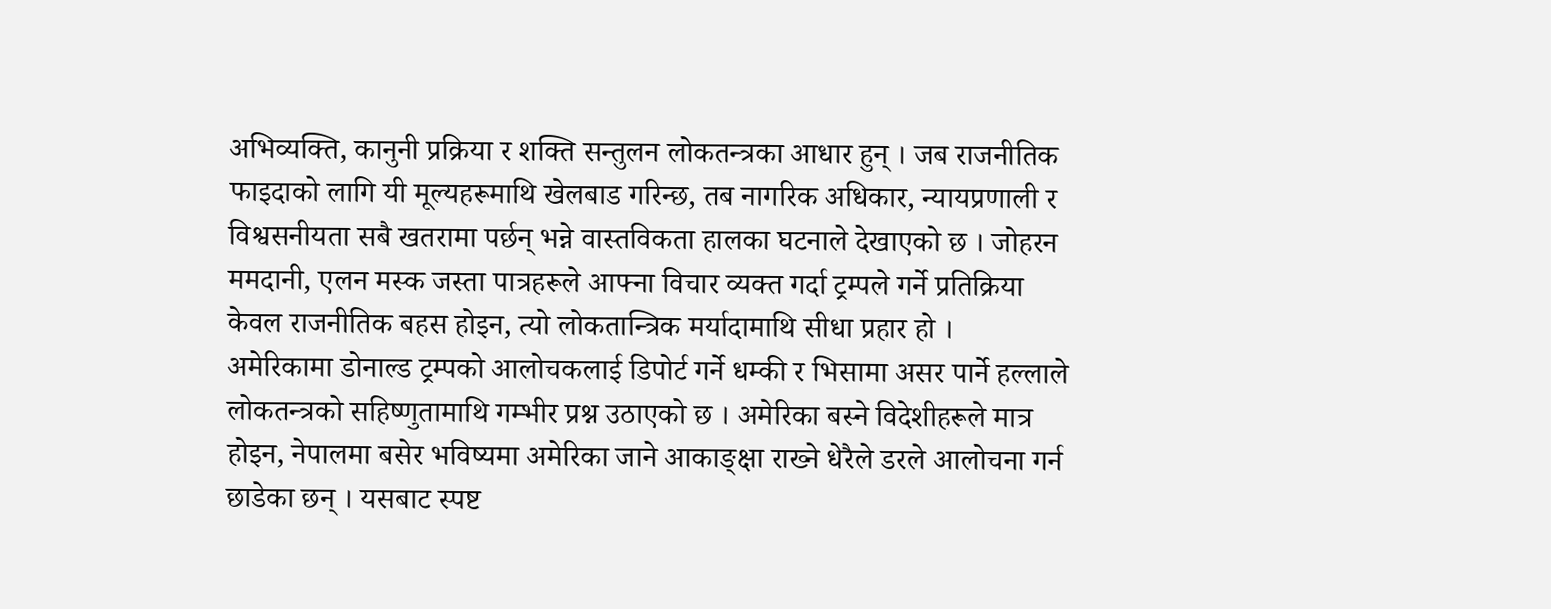अभिव्यक्ति, कानुनी प्रक्रिया र शक्ति सन्तुलन लोकतन्त्रका आधार हुन् । जब राजनीतिक फाइदाको लागि यी मूल्यहरूमाथि खेलबाड गरिन्छ, तब नागरिक अधिकार, न्यायप्रणाली र विश्वसनीयता सबै खतरामा पर्छन् भन्ने वास्तविकता हालका घटनाले देखाएको छ । जोहरन ममदानी, एलन मस्क जस्ता पात्रहरूले आफ्ना विचार व्यक्त गर्दा ट्रम्पले गर्ने प्रतिक्रिया केवल राजनीतिक बहस होइन, त्यो लोकतान्त्रिक मर्यादामाथि सीधा प्रहार हो ।
अमेरिकामा डोनाल्ड ट्रम्पको आलोचकलाई डिपोर्ट गर्ने धम्की र भिसामा असर पार्ने हल्लाले लोकतन्त्रको सहिष्णुतामाथि गम्भीर प्रश्न उठाएको छ । अमेरिका बस्ने विदेशीहरूले मात्र होइन, नेपालमा बसेर भविष्यमा अमेरिका जाने आकाङ्क्षा राख्ने धेरैले डरले आलोचना गर्न छाडेका छन् । यसबाट स्पष्ट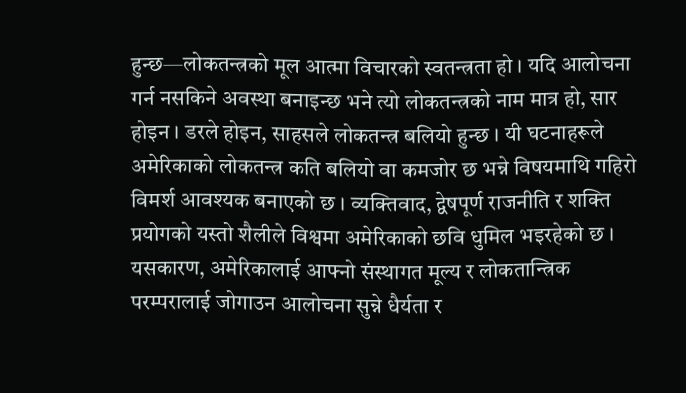हुन्छ—लोकतन्त्रको मूल आत्मा विचारको स्वतन्त्रता हो । यदि आलोचना गर्न नसकिने अवस्था बनाइन्छ भने त्यो लोकतन्त्रको नाम मात्र हो, सार होइन । डरले होइन, साहसले लोकतन्त्र बलियो हुन्छ । यी घटनाहरूले अमेरिकाको लोकतन्त्र कति बलियो वा कमजोर छ भन्ने विषयमाथि गहिरो विमर्श आवश्यक बनाएको छ । व्यक्तिवाद, द्वेषपूर्ण राजनीति र शक्ति प्रयोगको यस्तो शैलीले विश्वमा अमेरिकाको छवि धुमिल भइरहेको छ । यसकारण, अमेरिकालाई आफ्नो संस्थागत मूल्य र लोकतान्त्रिक परम्परालाई जोगाउन आलोचना सुन्ने धैर्यता र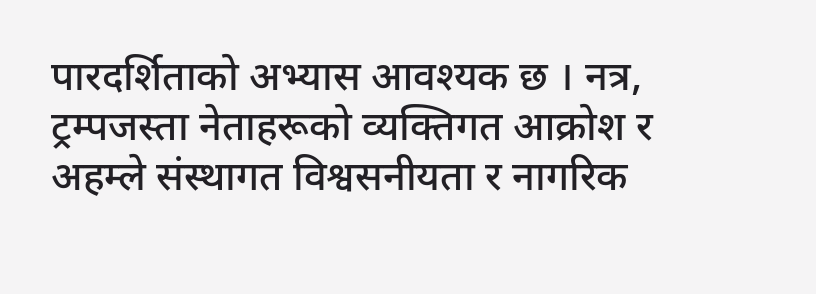पारदर्शिताको अभ्यास आवश्यक छ । नत्र, ट्रम्पजस्ता नेताहरूको व्यक्तिगत आक्रोश र अहम्ले संस्थागत विश्वसनीयता र नागरिक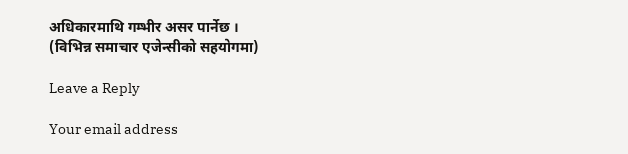अधिकारमाथि गम्भीर असर पार्नेछ ।
(विभिन्न समाचार एजेन्सीको सहयोगमा)

Leave a Reply

Your email address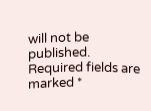will not be published. Required fields are marked *